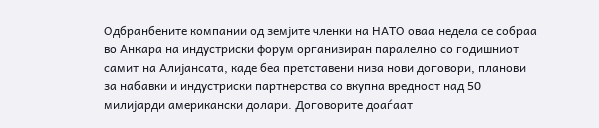Одбранбените компании од земјите членки на НАТО оваа недела се собраа во Анкара на индустриски форум организиран паралелно со годишниот самит на Алијансата, каде беа претставени низа нови договори, планови за набавки и индустриски партнерства со вкупна вредност над 50 милијарди американски долари. Договорите доаѓаат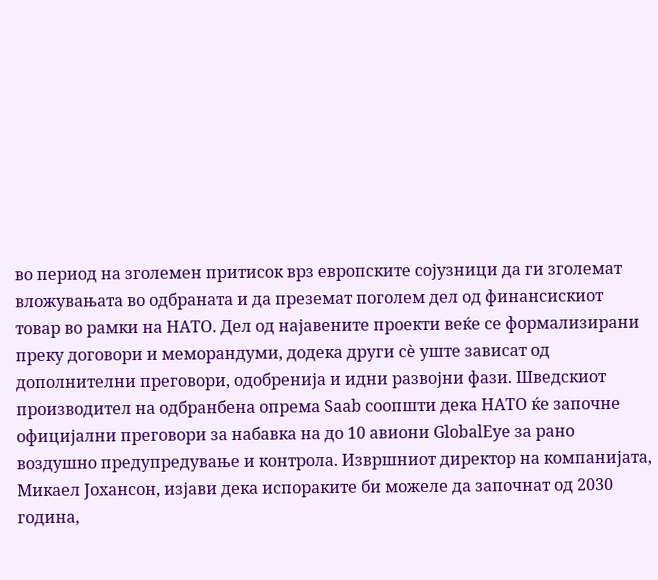во период на зголемен притисок врз европските сојузници да ги зголемат вложувањата во одбраната и да преземат поголем дел од финансискиот товар во рамки на НАТО. Дел од најавените проекти веќе се формализирани преку договори и меморандуми, додека други сè уште зависат од дополнителни преговори, одобренија и идни развојни фази. Шведскиот производител на одбранбена опрема Saab соопшти дека НАТО ќе започне официјални преговори за набавка на до 10 авиони GlobalEye за рано воздушно предупредување и контрола. Извршниот директор на компанијата, Микаел Јохансон, изјави дека испораките би можеле да започнат од 2030 година,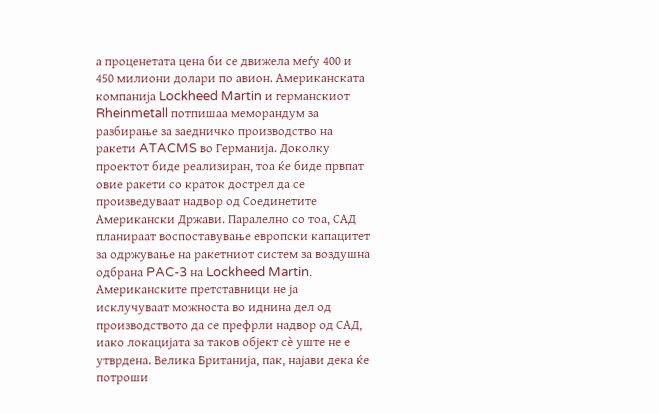а проценетата цена би се движела меѓу 400 и 450 милиони долари по авион. Американската компанија Lockheed Martin и германскиот Rheinmetall потпишаа меморандум за разбирање за заедничко производство на ракети ATACMS во Германија. Доколку проектот биде реализиран, тоа ќе биде првпат овие ракети со краток дострел да се произведуваат надвор од Соединетите Американски Држави. Паралелно со тоа, САД планираат воспоставување европски капацитет за одржување на ракетниот систем за воздушна одбрана PAC-3 на Lockheed Martin. Американските претставници не ја исклучуваат можноста во иднина дел од производството да се префрли надвор од САД, иако локацијата за таков објект сè уште не е утврдена. Велика Британија, пак, најави дека ќе потроши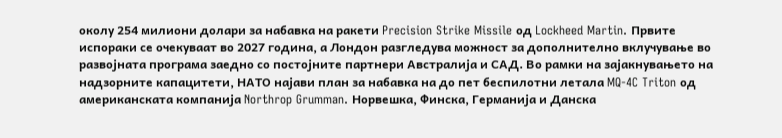околу 254 милиони долари за набавка на ракети Precision Strike Missile од Lockheed Martin. Првите испораки се очекуваат во 2027 година, а Лондон разгледува можност за дополнително вклучување во развојната програма заедно со постојните партнери Австралија и САД. Во рамки на зајакнувањето на надзорните капацитети, НАТО најави план за набавка на до пет беспилотни летала MQ-4C Triton од американската компанија Northrop Grumman. Норвешка, Финска, Германија и Данска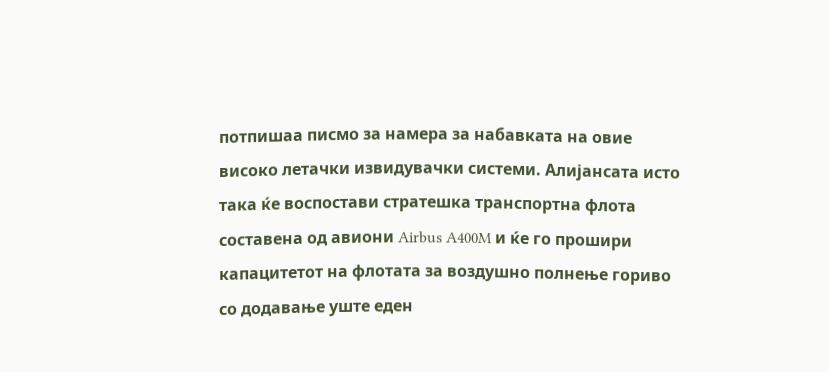потпишаа писмо за намера за набавката на овие високо летачки извидувачки системи. Алијансата исто така ќе воспостави стратешка транспортна флота составена од авиони Airbus A400M и ќе го прошири капацитетот на флотата за воздушно полнење гориво со додавање уште еден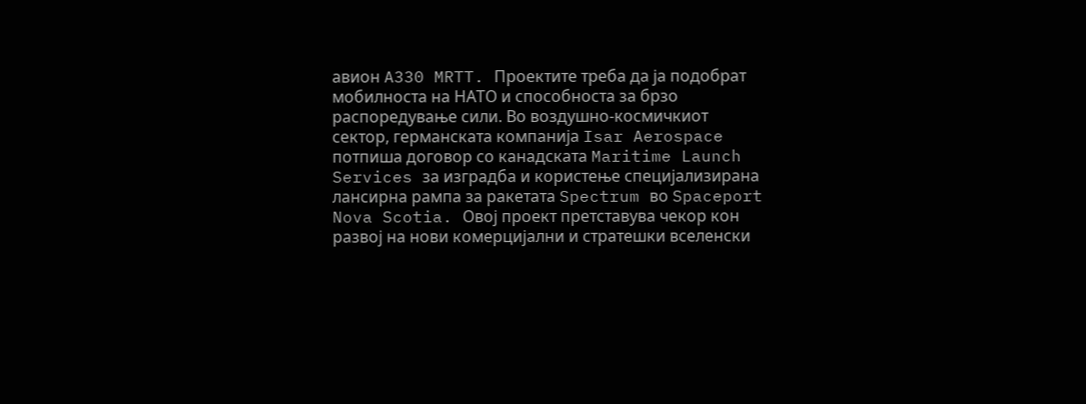авион A330 MRTT. Проектите треба да ја подобрат мобилноста на НАТО и способноста за брзо распоредување сили. Во воздушно-космичкиот сектор, германската компанија Isar Aerospace потпиша договор со канадската Maritime Launch Services за изградба и користење специјализирана лансирна рампа за ракетата Spectrum во Spaceport Nova Scotia. Овој проект претставува чекор кон развој на нови комерцијални и стратешки вселенски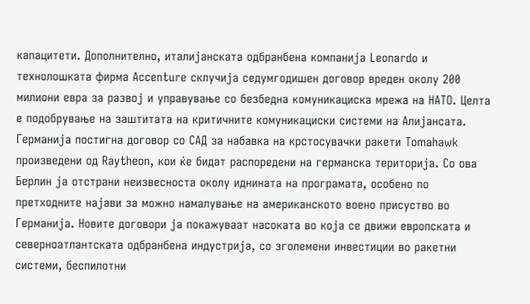капацитети. Дополнително, италијанската одбранбена компанија Leonardo и технолошката фирма Accenture склучија седумгодишен договор вреден околу 200 милиони евра за развој и управување со безбедна комуникациска мрежа на НАТО. Целта е подобрување на заштитата на критичните комуникациски системи на Алијансата. Германија постигна договор со САД за набавка на крстосувачки ракети Tomahawk произведени од Raytheon, кои ќе бидат распоредени на германска територија. Со ова Берлин ја отстрани неизвесноста околу иднината на програмата, особено по претходните најави за можно намалување на американското воено присуство во Германија. Новите договори ја покажуваат насоката во која се движи европската и северноатлантската одбранбена индустрија, со зголемени инвестиции во ракетни системи, беспилотни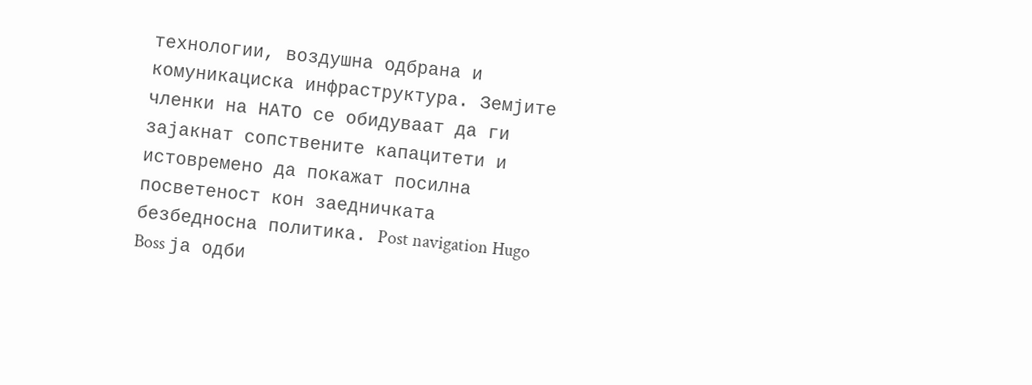технологии, воздушна одбрана и комуникациска инфраструктура. Земјите членки на НАТО се обидуваат да ги зајакнат сопствените капацитети и истовремено да покажат посилна посветеност кон заедничката безбедносна политика. Post navigation Hugo Boss ја одби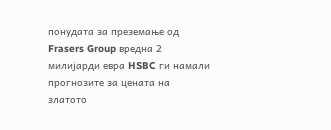понудата за преземање од Frasers Group вредна 2 милијарди евра HSBC ги намали прогнозите за цената на златото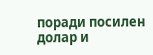поради посилен долар и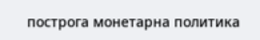построга монетарна политика